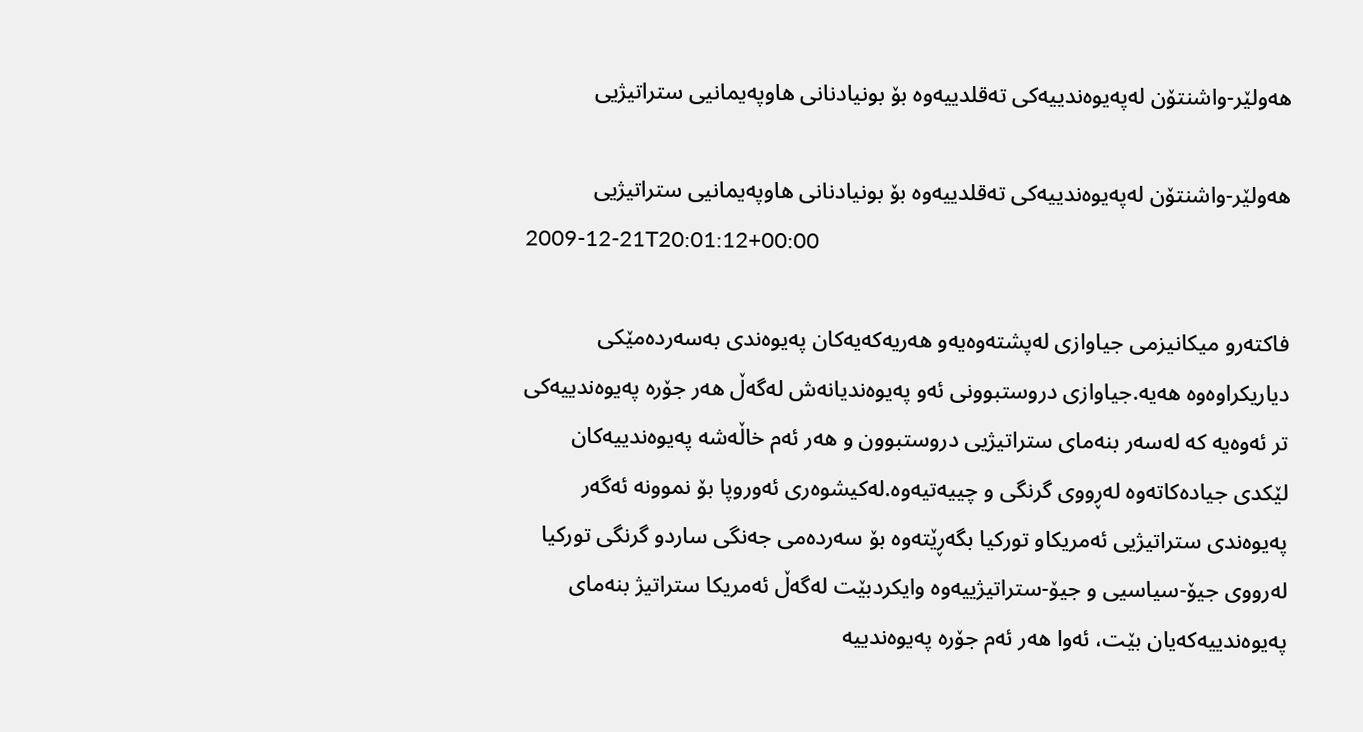هه‌ولێر-واشنتۆن له‌په‌یوه‌ندییه‌كی ته‌قلدییه‌وه‌ بۆ بونیادنانی هاوپه‌یمانیی ستراتیژیی

هه‌ولێر-واشنتۆن له‌په‌یوه‌ندییه‌كی ته‌قلدییه‌وه‌ بۆ بونیادنانی هاوپه‌یمانیی ستراتیژیی
2009-12-21T20:01:12+00:00

فاكته‌رو میكانیزمی جیاوازی له‌پشته‌وه‌یه‌و هه‌ریه‌كه‌یه‌كان په‌یوه‌ندی به‌سه‌رده‌مێكی دیاریكراوه‌وه‌ هه‌یه‌.جیاوازی دروستبوونی ئه‌و په‌یوه‌ندیانه‌ش له‌گه‌ڵ هه‌ر جۆره‌ په‌یوه‌ندییه‌كی تر ئه‌وه‌یه‌ كه‌ له‌سه‌ر بنه‌مای ستراتیژیی دروستبوون و هه‌ر ئه‌م خاڵه‌شه‌ په‌یوه‌ندییه‌كان لێكدی جیاده‌كاته‌وه‌ له‌ڕووی گرنگی و چییه‌تیه‌وه‌.له‌كیشوه‌ری ئه‌وروپا بۆ نموونه‌ ئه‌گه‌ر په‌یوه‌ندی ستراتیژیی ئه‌مریكاو توركیا بگه‌ڕێته‌وه‌ بۆ سه‌رده‌می جه‌نگی ساردو گرنگی توركیا له‌رووی جیۆ-سیاسیی و جیۆ-ستراتیژییه‌وه‌ وایكردبێت له‌گه‌ڵ ئه‌مریكا ستراتیژ بنه‌مای په‌یوه‌ندییه‌كه‌یان بێت، ئه‌وا هه‌ر ئه‌م جۆره‌ په‌یوه‌ندییه‌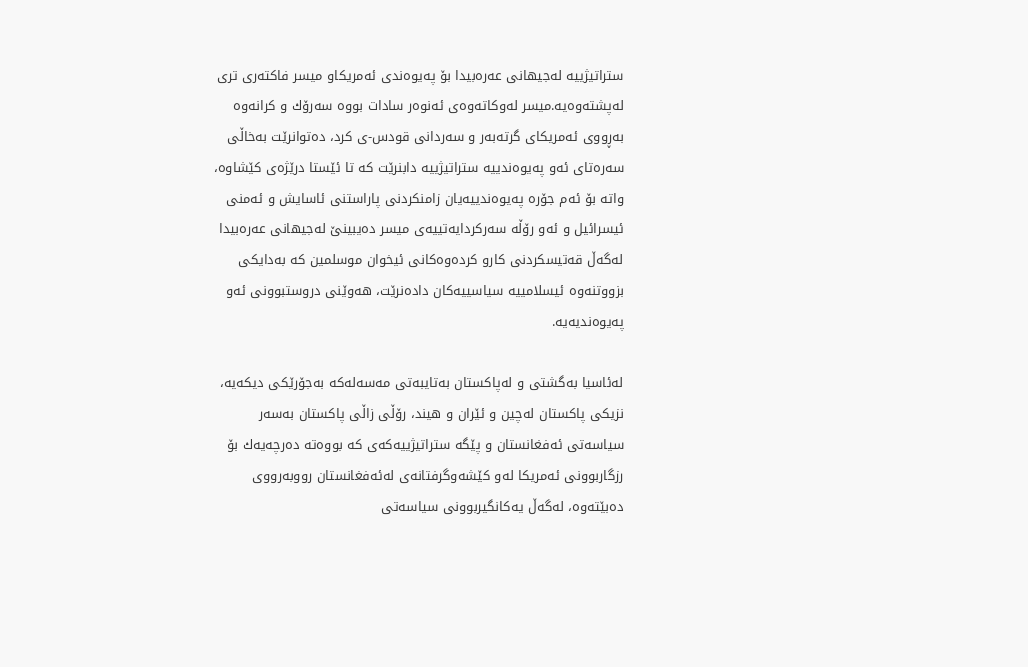ستراتیژییه‌ له‌جیهانی عه‌ره‌بیدا بۆ په‌یوه‌ندی ئه‌مریكاو میسر فاكته‌ری تری له‌پشته‌وه‌یه‌.میسر له‌وكاته‌وه‌ی ئه‌نوه‌ر سادات بووه‌ سه‌رۆك و كرانه‌وه‌ به‌ڕووی ئه‌مریكای گرته‌به‌ر و سه‌ردانی قودس-ی كرد، ده‌توانرێت به‌خاڵی سه‌ره‌تای ئه‌و په‌یوه‌ندییه‌ ستراتیژییه‌ دابنرێت كه‌ تا ئێستا درێژه‌ی كێشاوه‌، واته‌ بۆ ئه‌م جۆره‌ په‌یوه‌ندییه‌یان زامنكردنی پاراستنی ئاسایش و ئه‌منی ئیسرائیل و ئه‌و رۆڵه‌ سه‌ركردایه‌تییه‌ی میسر ده‌یبینێ له‌جیهانی عه‌ره‌بیدا له‌گه‌ڵ قه‌تیسكردنی كارو كرده‌وه‌كانی ئیخوان موسلمین كه‌ به‌دایكی بزووتنه‌وه‌ ئیسلامییه‌ سیاسییه‌كان داده‌نرێت، هه‌وێنی دروستبوونی ئه‌و په‌یوه‌ندیه‌یه‌.

له‌ئاسیا به‌گشتی و له‌پاكستان به‌تایبه‌تی مه‌سه‌له‌كه‌ به‌جۆرێكی دیكه‌یه‌، نزیكی پاكستان له‌چین و ئێران و هیند، رۆڵی زاڵی پاكستان به‌سه‌ر سیاسه‌تی ئه‌فغانستان و پێگه‌ ستراتیژییه‌كه‌ی كه‌ بووه‌ته‌ ده‌رچه‌یه‌ك بۆ رزگاربوونی ئه‌مریكا له‌و كێشه‌وگرفتانه‌ی له‌ئه‌فغانستان رووبه‌رووی ده‌بێته‌وه‌، له‌گه‌ڵ یه‌كانگیربوونی سیاسه‌تی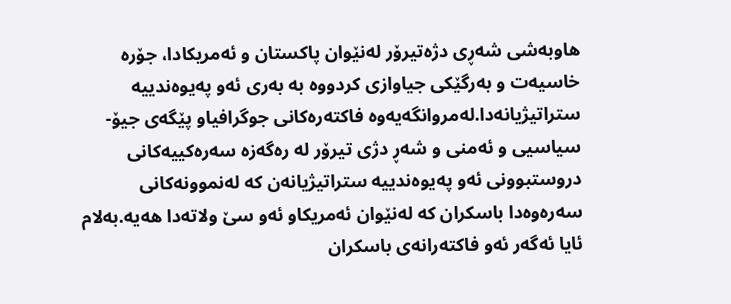هاوبه‌شی شه‌ڕی دژه‌تیرۆر له‌نێوان پاكستان و ئه‌مریكادا، جۆره‌ خاسیه‌ت و به‌رگێكی جیاوازی كردووه‌ به‌ به‌ری ئه‌و په‌یوه‌ندییه‌ ستراتیژیانه‌دا.له‌مروانگه‌یه‌وه‌ فاكته‌ره‌كانی جوگرافیاو پێگه‌ی جیۆ-سیاسیی و ئه‌منی و شه‌ڕ دژی تیرۆر له‌ ره‌گه‌زه‌ سه‌ره‌كییه‌كانی دروستبوونی ئه‌و په‌یوه‌ندییه‌ ستراتیژیانه‌ن كه‌ له‌نموونه‌كانی سه‌ره‌وه‌دا باسكران كه‌ له‌نێوان ئه‌مریكاو ئه‌و سێ ولاته‌دا هه‌یه‌.به‌لام ئایا ئه‌گه‌ر ئه‌و فاكته‌رانه‌ی باسكران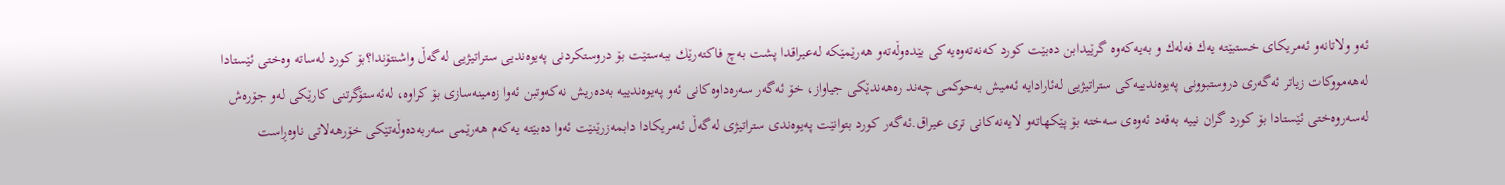ئه‌و ولاتانه‌و ئه‌مریكای خستبێته‌ یه‌ك فه‌له‌ك و به‌یه‌كه‌وه‌ گرێیدابن ده‌بێت كورد كه‌نه‌ته‌وه‌یه‌كی بێده‌وڵه‌ته‌و هه‌رێمێكه‌ له‌عیراقدا پشت به‌چ فاكته‌رێك ببه‌ستێت بۆ دروستكردنی په‌یوه‌ندیی ستراتیژیی له‌گه‌ڵ واشنتۆندا؟بۆ كورد له‌ساته‌ وه‌ختی ئێستادا له‌هه‌مووكات زیاتر ئه‌گه‌ری دروستبوونی په‌یوه‌ندییه‌كی ستراتیژیی له‌ئارادایه‌ ئه‌میش به‌حوكمی چه‌ند ره‌هه‌ندێكی جیاواز، خۆ ئه‌گه‌ر سه‌ره‌داوه‌كانی ئه‌و په‌یوه‌ندییه‌ به‌ده‌ریش نه‌كه‌وتبن ئه‌وا زه‌مینه‌سازی بۆ كراوه‌، له‌ئه‌ستۆگرتنی كارێكی له‌و جۆره‌ش له‌سه‌روه‌ختی ئێستادا بۆ كورد گران نییه‌ به‌قه‌د ئه‌وه‌ی سه‌خته‌ بۆ پێكهاته‌و لایه‌نه‌كانی تری عیراق.ئه‌گه‌ر كورد بتوانێت په‌یوه‌ندی ستراتیژی له‌گه‌ڵ ئه‌مریكادا دابمه‌زرێنێت ئه‌وا ده‌بێته‌ یه‌كه‌م هه‌رێمی سه‌ربه‌ده‌وڵه‌تێكی خۆرهه‌لاتی ناوه‌ڕاست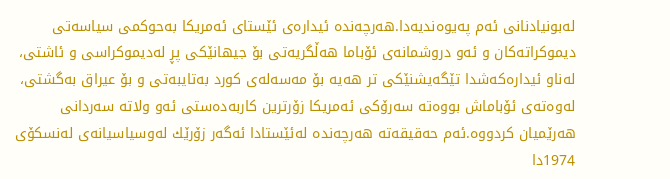له‌بونیادنانی ئه‌م په‌یوه‌ندیه‌دا.هه‌رچه‌نده‌ ئیداره‌ی ئێستای ئه‌مریكا به‌حوكمی سیاسه‌تی دیموكراته‌كان و ئه‌و دروشمانه‌ی ئۆباما هه‌ڵگریه‌تی بۆ جیهانێكی پڕ له‌دیموكراسی و ئاشتی، له‌ناو ئیداره‌كه‌شدا تێگه‌یشنێكی تر هه‌یه‌ بۆ مه‌سه‌له‌ی كورد به‌تایبه‌تی و بۆ عیراق به‌گشتی، له‌وه‌ته‌ی ئۆباماش بووه‌ته‌ سه‌رۆكی ئه‌مریكا زۆرترین كاربه‌ده‌ستی ئه‌و ولاته‌ سه‌ردانی هه‌رێمیان كردووه‌.ئه‌م حه‌قیقه‌ته‌ هه‌رچه‌نده‌ له‌ئێستادا ئه‌گه‌ر زۆرێك له‌وسیاسیانه‌ی له‌نسكۆی 1974دا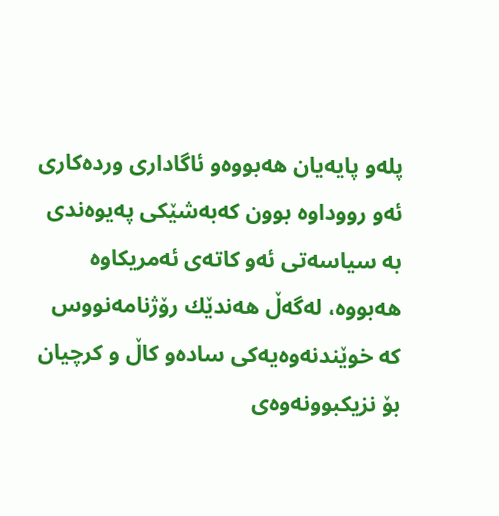پله‌و پایه‌یان هه‌بووه‌و ئاگاداری ورده‌كاری ئه‌و رووداوه‌ بوون كه‌به‌شێكی په‌یوه‌ندی به‌ سیاسه‌تی ئه‌و كاته‌ی ئه‌مریكاوه‌ هه‌بووه‌، له‌گه‌ڵ هه‌ندێك رۆژنامه‌نووس كه‌ خوێندنه‌وه‌یه‌كی ساده‌و كاڵ و كرچیان بۆ نزیكبوونه‌وه‌ی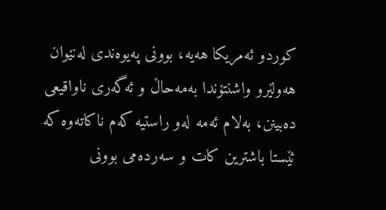كوردو ئه‌مریكا هه‌یه‌، بوونی په‌یوه‌ندی له‌نێوان هه‌ولێرو واشنتۆندا به‌مه‌حاڵ و ئه‌گه‌ری ناواقیعی ده‌بینن، به‌لام ئه‌مه‌ له‌و راستیه‌ كه‌م ناكاته‌وه‌ كه‌ ئێستا باشترین كات و سه‌رده‌می بوونی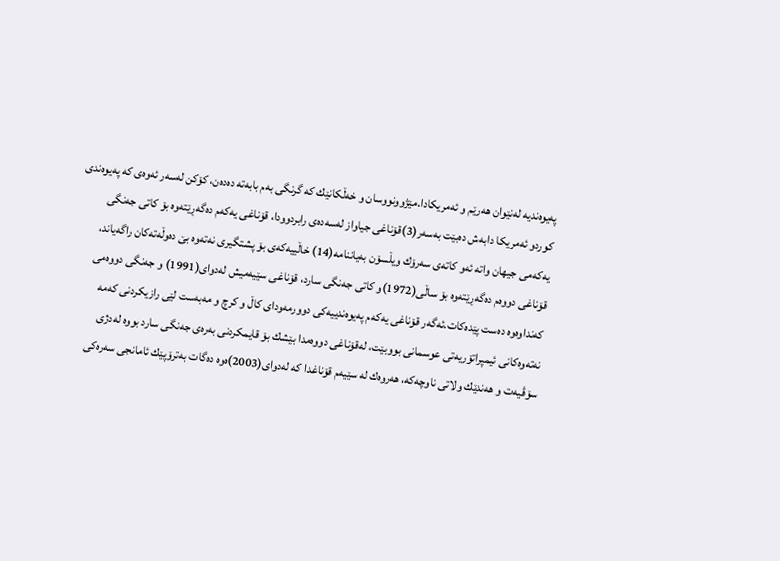په‌یوه‌ندیه‌ له‌نێوان هه‌رێم و ئه‌مریكادا.مێژوونووسان و خه‌ڵكانێك كه‌ گرنگی به‌م بابه‌ته‌ ده‌ده‌ن، كۆكن له‌سه‌ر ئه‌وه‌ی كه‌ په‌یوه‌ندی كوردو ئه‌مریكا دابه‌ش ده‌بێت به‌سه‌ر(3)قۆناغی جیاواز له‌سه‌ده‌ی رابردوودا، قۆناغی یه‌كه‌م ده‌گه‌ڕێته‌وه‌ بۆ كاتی جه‌نگی یه‌كه‌می جیهان واته‌ ئه‌و كاته‌ی سه‌رۆك ویڵسۆن به‌یاننامه‌(14) خاڵییه‌كه‌ی بۆ پشتگیری نه‌ته‌وه‌ بێ ده‌وڵه‌ته‌كان راگه‌یاند، قۆناغی دووه‌م ده‌گه‌ڕێته‌وه‌ بۆ ساڵی(1972)و كاتی جه‌نگی سارد، قۆناغی سێیه‌میش له‌دوای(1991) و جه‌نگی دووه‌می كه‌نداوه‌وه‌ ده‌ست پێده‌كات.ئه‌گه‌ر قۆناغی یه‌كه‌م په‌یوه‌ندییه‌كی دوورمه‌ودای كاڵ و كرچ و مه‌به‌ست لێی رازیكردنی كه‌مه‌ نه‌ته‌وه‌كانی ئیمپراتۆریه‌تی عوسمانی بووبێت، له‌قۆناغی دووه‌مدا بێشك بۆ قایمكردنی به‌ره‌ی جه‌نگی سارد بووه‌ له‌دژی سۆڤیه‌ت و هه‌ندێك ولاتی ناوچه‌كه‌، هه‌روه‌ك له‌ سێیه‌م قۆناغدا كه‌ له‌دوای(2003)ه‌وه‌ ده‌گات به‌ترۆپێك ئامانجی سه‌ره‌كی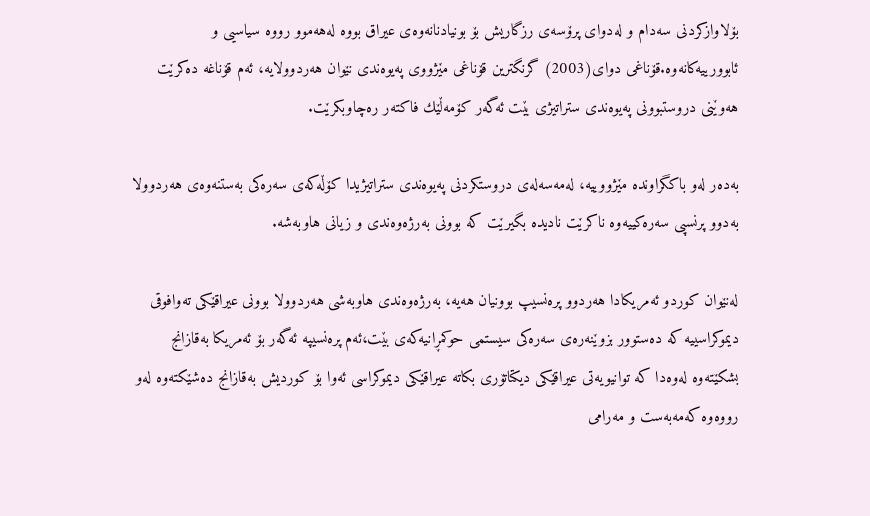بۆلاوازكردنی سه‌دام و له‌دوای پرۆسه‌ی رزگاریش بۆ بونیادنانه‌وه‌ی عیراق بووه‌ له‌هه‌موو رووه‌ سیاسیی و ئابوورییه‌كانه‌وه‌.قۆناغی دوای(2003) گرنگترین قۆناغی مێژووی په‌یوه‌ندی نێوان هه‌ردوولایه‌، ئه‌م قۆناغه‌ ده‌كرێت هه‌وێنی دروستبوونی په‌یوه‌ندی ستراتیژی بێت ئه‌گه‌ر كۆمه‌ڵێك فاكته‌ر ره‌چاوبكرێت.

به‌ده‌ر له‌و باكگراونده‌ مێژووییه‌، له‌مه‌سه‌له‌ی دروستكردنی په‌یوه‌ندی ستراتیژیدا كۆڵه‌كه‌ی سه‌ره‌كی به‌ستنه‌وه‌ی هه‌ردوولا به‌دوو پرنسپی سه‌ره‌كییه‌وه‌ ناكرێت نادیده‌ بگیرێت كه‌ بوونی به‌رژه‌وه‌ندی و زیانی هاوبه‌شه‌.

له‌نێوان كوردو ئه‌مریكادا هه‌ردوو پره‌نسیپ بوونیان هه‌یه‌، به‌رژه‌وه‌ندی هاوبه‌شی هه‌ردوولا بوونی عیراقێكی ته‌وافوقی دیموكراسییه‌ كه‌ ده‌ستوور بزوێنه‌ره‌ی سه‌ره‌كی سیستمی حوكمڕانیه‌كه‌ی بێت،ئه‌م پره‌نسیپه‌ ئه‌گه‌ر بۆ ئه‌مریكا به‌قازانج بشكێته‌وه‌ له‌وه‌دا كه‌ توانیویه‌تی عیراقێكی دیكتاتۆری بكاته‌ عیراقێكی دیموكراسی ئه‌وا بۆ كوردیش به‌قازانج ده‌شێكته‌وه‌ له‌و رووه‌وه‌ كه‌مه‌به‌ست و مه‌رامی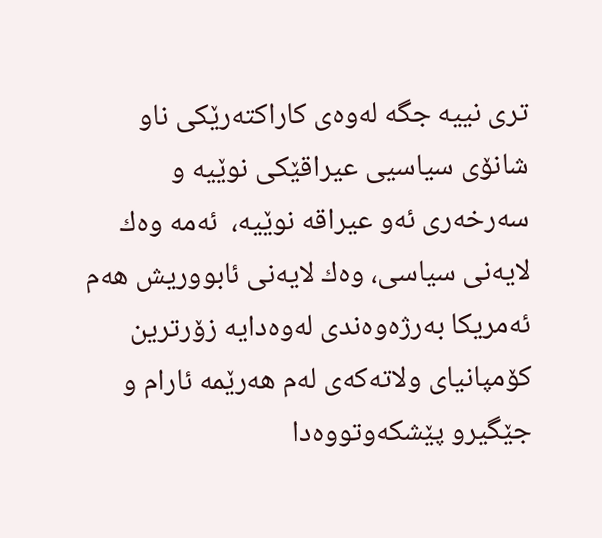تری نییه‌ جگه‌ له‌وه‌ی كاراكته‌رێكی ناو شانۆی سیاسیی عیراقێكی نوێیه‌ و سه‌رخه‌ری ئه‌و عیراقه‌ نوێیه‌،  ئه‌مه‌ وه‌ك لایه‌نی سیاسی، وه‌ك لایه‌نی ئابووریش هه‌م ئه‌مریكا به‌رژه‌وه‌ندی له‌وه‌دایه‌ زۆرترین كۆمپانیای ولاته‌كه‌ی له‌م هه‌رێمه‌ ئارام و جێگیرو پێشكه‌وتووه‌دا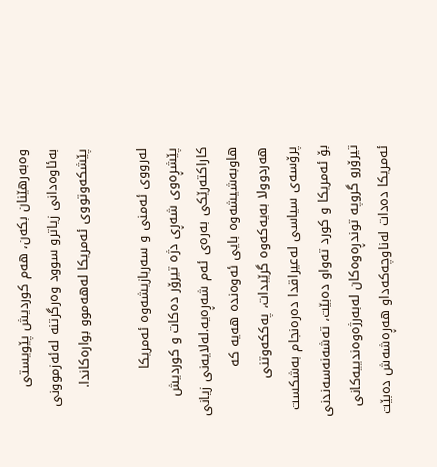وه‌به‌رهێنان بكه‌ن، هه‌م كوردیش پێویستی به‌ئاوه‌دانی زیاترو سوود وه‌رگرتنه‌ له‌ئه‌زموونی پێشكه‌وتووی ئه‌مریكا له‌هه‌موو بواره‌كاندا.

له‌رووی ئه‌منی و سه‌ربازیشه‌وه‌ ئه‌مریكا پێشڕه‌وی شه‌ڕی دژه‌ تیرۆر ده‌كات و كوردیش كاراكته‌رێكی به‌ره‌ی ئه‌م شه‌ڕه‌یه‌.له‌لایه‌نی زیانی هاوبه‌شیشه‌وه‌ بایی ئه‌وه‌نده‌ هه‌یه‌ كه‌ هه‌ردوولا به‌یه‌كه‌وه‌ گرێبدات، په‌ككه‌وتنی پرۆسه‌ی سیاسی له‌عیراقدا ده‌ره‌نجام به‌شكست بۆ ئه‌مریكا و كورد ته‌واو ده‌بێت، ته‌شه‌نه‌سه‌ندنی  تیرۆرو گروپه‌ توندڕه‌وه‌كان له‌به‌رژه‌وه‌ندییه‌كانی ئه‌مریكا ده‌دات له‌ناوچه‌كه‌داو هه‌ڕه‌شه‌ش ده‌بێت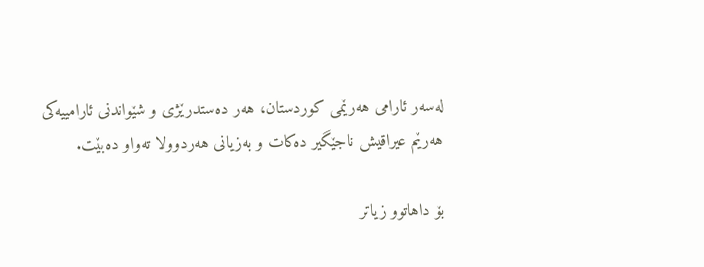له‌سه‌ر ئارامی هه‌رێمی كوردستان، هه‌ر ده‌ستدرێژی و شێواندنی ئارامییه‌كی هه‌رێم عیراقیش ناجێگیر ده‌كات و به‌زیانی هه‌ردوولا ته‌واو ده‌بێت.

بۆ داهاتوو زیاتر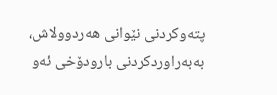پته‌وكردنی نێوانی هه‌ردوولاش، به‌به‌راوردكردنی بارودۆخی ئه‌و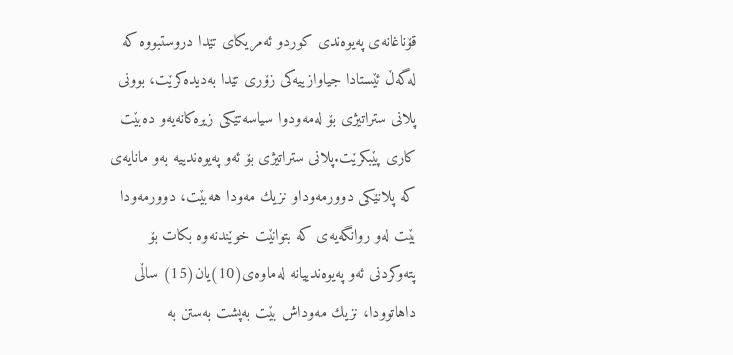قۆناغانه‌ی په‌یوه‌ندی كوردو ئه‌مریكای تێدا دروستبووه‌ كه‌ له‌گه‌ڵ ئێستادا جیاوازییه‌كی زۆری تێدا به‌دیده‌كرێت، بوونی پلانی ستراتیژی بۆ له‌مه‌ودوا سیاسه‌تێكی زیره‌كانه‌یه‌و ده‌بێت كاری پێبكرێت.پلانی ستراتیژی بۆ ئه‌و په‌یوه‌ندییه‌ به‌و مانایه‌ی كه‌ پلانێكی دوورمه‌وداو نزیك مه‌ودا هه‌بێت، دوورمه‌ودا بێت له‌و روانگه‌یه‌ی كه‌ بتوانێت خوێندنه‌وه‌ بكات بۆ پته‌وكردنی ئه‌و په‌یوه‌ندییانه‌ له‌ماوه‌ی(10)یان(15) ساڵی داهاتوودا، نزیك مه‌وداش بێت به‌پشت به‌ستن به‌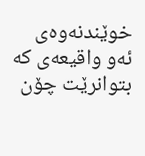خوێندنه‌وه‌ی ئه‌و واقیعه‌ی كه‌ بتوانرێت چۆن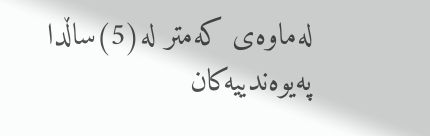له‌ماوه‌ی كه‌متر له‌(5)ساڵدا په‌یوه‌ندییه‌كان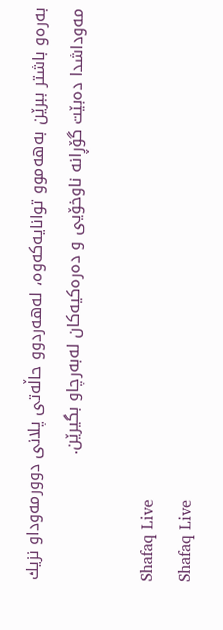به‌ره‌و باشتر ببرێن به‌هه‌موو توانایه‌كه‌وه‌، له‌هه‌ردوو حاڵه‌تی پلانی دوورمه‌وداو نزیك مه‌وداشدا ده‌بێت گۆڕانه‌ ناوخۆیی و ده‌ره‌كیه‌كان له‌به‌رچاو بگیرێن.

Shafaq Live
Shafaq Live